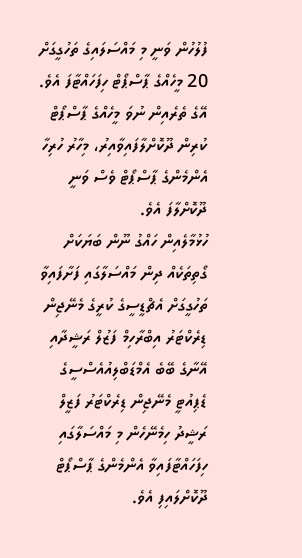ފުލުހުން ވަނީ މި މައްސަލައިގެ ތަހުގީގަށް 20 މީހެއްގެ ޕާސްޕޯޓް ހިފަހައްޓާފަ އެވެ. އޭގެ ތެރެއިން ނުވަ މީހެއްގެ ޕާސްޕޯޓް ކުރިން ދޫކޮށްލާފައިވާއިރު، މިހާރު ހުރިހާ އެންމެންގެ ޕާސްޕޯޓް ވެސް ވަނީ ދޫކޮށްލާފަ އެވެ.
ހުޅުމާލެއިން ހައްގު ނޫން ބަޔަކަށް ގޯތިތަކެއް ދިން މައްސަލާގައި ފަށާފައިވާ ތަހުގީގަށް އެޗްޑީސީގެ ކުރީގެ މެނޭޖިން ޑިރެކްޓަރު އިބްރާހިމް ފަޒުލް ރަޝީދާއި އޭނާގެ ބޭބެ އެމްޑަބްލިއުއެސްސީގެ ޑެޕިއުޓީ މެނޭޖިން ޑިރެކްޓަރު ފަޒީލް ރަޝީދު ހިމެނޭހެން މި މައްސަލާގައި ހިފަހައްޓާފައިވާ އެންމެންގެ ޕާސްޕޯޓް ދޫކޮށްލައިފި އެވެ.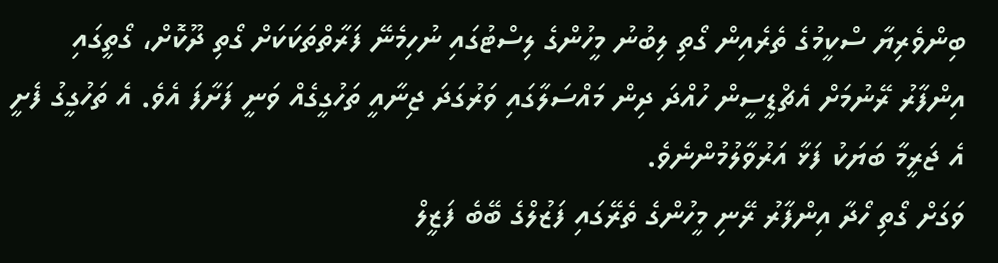ބިންވެރިޔާ ސްކީމުގެ ތެރެއިން ގޯތި ލިބުނު މީހުންގެ ލިސްޓުގައި ނުހިމެނޭ ފަރާތްތަކަކަށް ގޯތި ދޫކޮށް، ގޯތީގައި އިންފާރު ރޭނުމަށް އެޗްޑީސީން ހުއްދަ ދިން މައްސަލާގައި ވަރުގަދަ ޖިނާއީ ތަހުގީގެއް ވަނީ ފަށާފަ އެވެ. އެ ތަހުގީގު ފެށީ އެ ޖަރީމާ ބަޔަކު ފަޅާ އަރުވާލުމުންނެވެ.
ވަގަށް ގޯތި ހޯދާ އިންފާރު ރޭނި މީހުންގެ ތެރޭގައި ފަޒުލްގެ ބޭބެ ފަޒީލް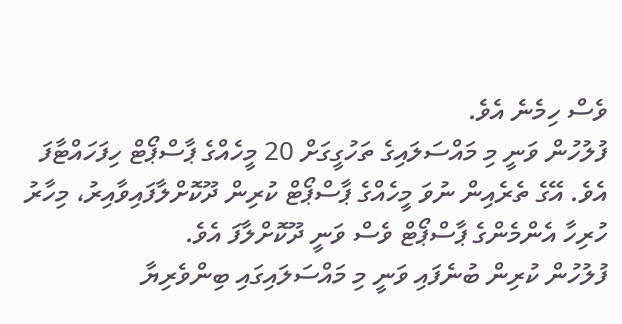ވެސް ހިމެނެ އެވެ.
ފުލުހުން ވަނީ މި މައްސަލައިގެ ތަހުގީގަށް 20 މީހެއްގެ ޕާސްޕޯޓް ހިފަހައްޓާފަ އެވެ. އޭގެ ތެރެއިން ނުވަ މީހެއްގެ ޕާސްޕޯޓް ކުރިން ދޫކޮށްލާފައިވާއިރު، މިހާރު ހުރިހާ އެންމެންގެ ޕާސްޕޯޓް ވެސް ވަނީ ދޫކޮށްލާފަ އެވެ.
ފުލުހުން ކުރިން ބުނެފައި ވަނީ މި މައްސަލައިގައި ބިންވެރިޔާ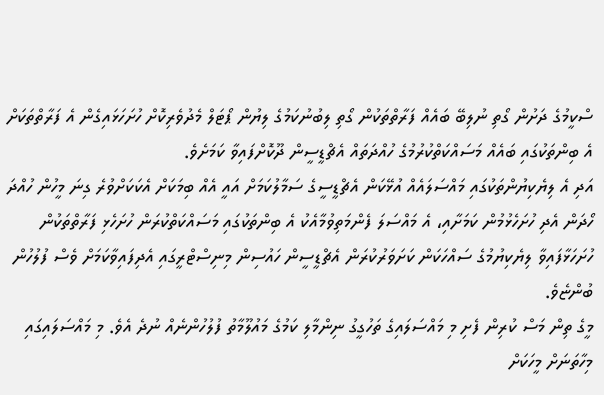ސްކީމުގެ ދަށުން ގޯތި ނުލިބޭ ބައެއް ފަރާތްތަކުން ގޯތި ލިބުނުކަމުގެ ލިޔުން ޕޯޓަލް މެދުވެރިކޮށް ހުށަހަޅައިގެން އެ ފަރާތްތަކަށް އެ ބިންތަކުގައި ބައެއް މަސައްކަތްކުރުމުގެ ހުއްދަތައް އެޗްޑީސީން ދޫކޮށްފައިވާ ކަމަށެވެ.
އަދި އެ ލިޔެކިޔުންތަކުގައި މައްސަލައެއް އުޅޭކަން އެޗްޑީސީގެ ސަމާލުކަމަށް އައީ އެއް ބިމަކަށް އެކަކަށްވުރެ ގިނަ މީހުން ހުއްދަ ހޯދަން އެދި ހުށަހެޅުމުން ކަމަށާއި، އެ މައްސަލަ ފެންމަތިވުމާއެކު އެ ބިންތަކުގައި މަސައްކަތްކުރަން ހުށަހެޅި ފަރާތްތަކުން ހުށަހަޅާފައިވާ ލިޔެކިޔުމުގެ ސައްހަކަން ކަށަވަރުކުރަން އެޗްޑީސީން ހައުސިން މިނިސްޓްރީގައި އެދިފައިވާކަމަށް ވެސް ފުލުހުން ބުންޏެވެ.
މީގެ ތިން މަސް ކުރިން ފެށި މި މައްސަލައިގެ ތަހުގީގު ނިންމާލި ކަމުގެ މައުލޫމާތު ފުލުހުންނެއް ނުދެ އެވެ. މި މައްސަލައިގައި މިހާތަނަށް މީހަކަށް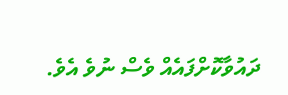ދައުވާކޮށްފައެއް ވެސް ނުވެ އެވެ.